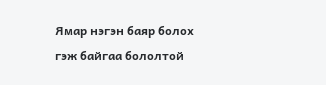Ямар нэгэн баяр болох гэж байгаа бололтой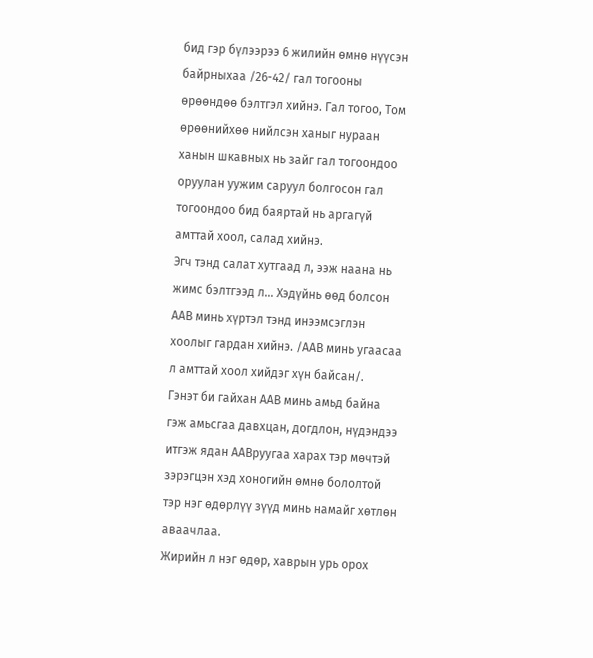бид гэр бүлээрээ 6 жилийн өмнө нүүсэн байрныхаа /26-42/ гал тогооны өрөөндөө бэлтгэл хийнэ. Гал тогоо, Том өрөөнийхөө нийлсэн ханыг нураан ханын шкавных нь зайг гал тогоондоо оруулан уужим саруул болгосон гал тогоондоо бид баяртай нь аргагүй амттай хоол, салад хийнэ.
Эгч тэнд салат хутгаад л, ээж наана нь жимс бэлтгээд л… Хэдүйнь өөд болсон ААВ минь хүртэл тэнд инээмсэглэн хоолыг гардан хийнэ. /ААВ минь угаасаа л амттай хоол хийдэг хүн байсан/.
Гэнэт би гайхан ААВ минь амьд байна гэж амьсгаа давхцан, догдлон, нүдэндээ итгэж ядан ААВруугаа харах тэр мөчтэй зэрэгцэн хэд хоногийн өмнө бололтой тэр нэг өдөрлүү зүүд минь намайг хөтлөн аваачлаа.
Жирийн л нэг өдөр, хаврын урь орох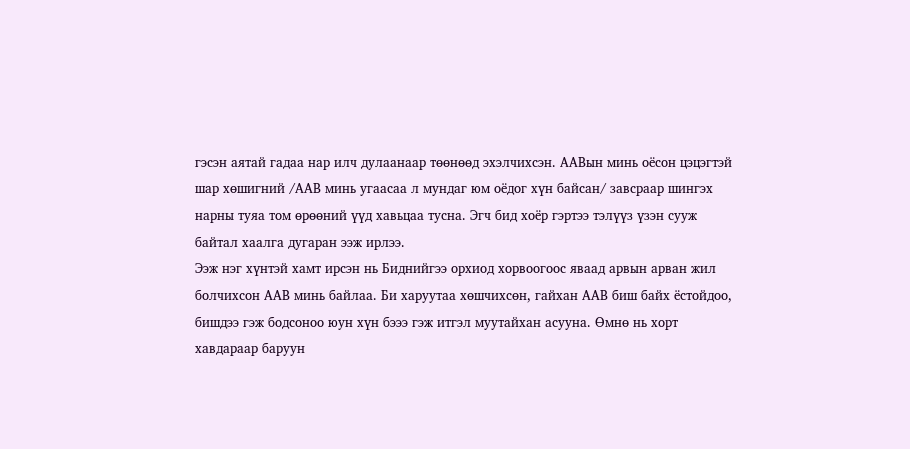гэсэн аятай гадаа нар илч дулаанаар төөнөөд эхэлчихсэн. ААВын минь оёсон цэцэгтэй шар хөшигний /ААВ минь угаасаа л мундаг юм оёдог хүн байсан/ завсраар шингэх нарны туяа том өрөөний үүд хавьцаа тусна. Эгч бид хоёр гэртээ тэлүүз үзэн сууж байтал хаалга дугаран ээж ирлээ.
Ээж нэг хүнтэй хамт ирсэн нь Биднийгээ орхиод хорвоогоос яваад арвын арван жил болчихсон ААВ минь байлаа. Би харуутаа хөшчихсөн, гайхан ААВ биш байх ёстойдоо, бишдээ гэж бодсоноо юун хүн бэээ гэж итгэл муутайхан асууна. Өмнө нь хорт хавдараар баруун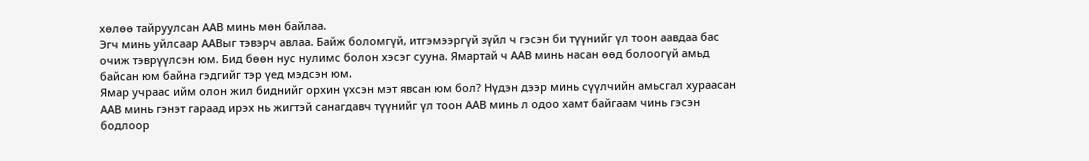хөлөө тайруулсан ААВ минь мөн байлаа.
Эгч минь уйлсаар ААВыг тэвэрч авлаа. Байж боломгүй, итгэмээргүй зүйл ч гэсэн би түүнийг үл тоон аавдаа бас очиж тэврүүлсэн юм. Бид бөөн нус нулимс болон хэсэг сууна. Ямартай ч ААВ минь насан өөд болоогүй амьд байсан юм байна гэдгийг тэр үед мэдсэн юм.
Ямар учраас ийм олон жил биднийг орхин үхсэн мэт явсан юм бол? Нүдэн дээр минь сүүлчийн амьсгал хураасан ААВ минь гэнэт гараад ирэх нь жигтэй санагдавч түүнийг үл тоон ААВ минь л одоо хамт байгаам чинь гэсэн бодлоор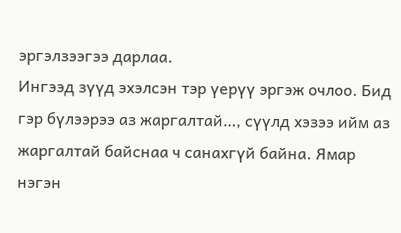эргэлзээгээ дарлаа.
Ингээд зүүд эхэлсэн тэр үерүү эргэж очлоо. Бид гэр бүлээрээ аз жаргалтай…, сүүлд хэзээ ийм аз жаргалтай байснаа ч санахгүй байна. Ямар нэгэн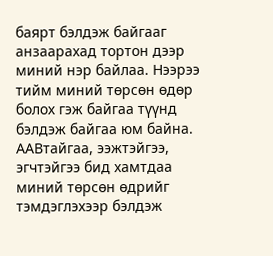баярт бэлдэж байгааг анзаарахад тортон дээр миний нэр байлаа. Нээрээ тийм миний төрсөн өдөр болох гэж байгаа түүнд бэлдэж байгаа юм байна.
ААВтайгаа, ээжтэйгээ, эгчтэйгээ бид хамтдаа миний төрсөн өдрийг тэмдэглэхээр бэлдэж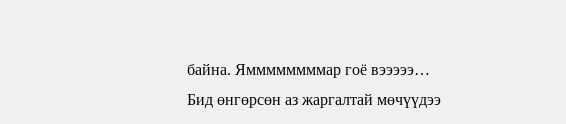байна. Яммммммммар гоё вэээээ…
Бид өнгөрсөн аз жаргалтай мөчүүдээ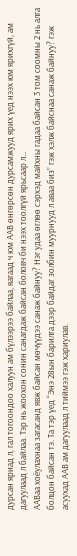дурсан яриад л, гал тогоондоо халуун ам бүлээрээ байлаа, яагаад ч юм ААВ өнгөрсөн дурсамжууд ярих үед нээх юм ярихгүй, ам дагуулаад л байлаа. Тэр нь жоохон сонин санагдаж байсан боловч би нээх тоолгүй ярьсаар л…
ААВаа хоёулахнаа загасанд явж байсан мөчүүдээ санаж байнуу? Нэг удаа өглөө сэрхэд майхны гадаа байсан 3 том соомны 2 нь алга болцон байсан тэ. Та тэр үед “Энэ 28ын барилга дээр байдаг золбин муурнууд л аваа биз” гэж хэлж байснаа санаж байнуу? гэж асуухад ААВ ам дагуулаад л тиймээ гэж хариулав.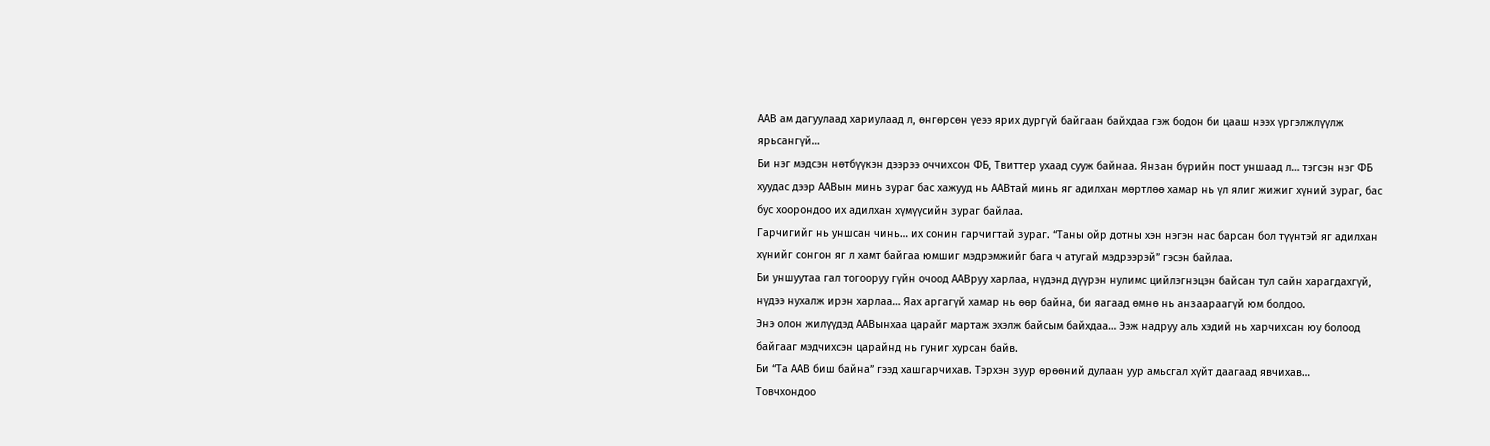ААВ ам дагуулаад хариулаад л, өнгөрсөн үеээ ярих дургүй байгаан байхдаа гэж бодон би цааш нээх үргэлжлүүлж ярьсангүй…
Би нэг мэдсэн нөтбүүкэн дээрээ оччихсон ФБ, Твиттер ухаад сууж байнаа. Янзан бүрийн пост уншаад л… тэгсэн нэг ФБ хуудас дээр ААВын минь зураг бас хажууд нь ААВтай минь яг адилхан мөртлөө хамар нь үл ялиг жижиг хүний зураг, бас бус хоорондоо их адилхан хүмүүсийн зураг байлаа.
Гарчигийг нь уншсан чинь… их сонин гарчигтай зураг. “Таны ойр дотны хэн нэгэн нас барсан бол түүнтэй яг адилхан хүнийг сонгон яг л хамт байгаа юмшиг мэдрэмжийг бага ч атугай мэдрээрэй” гэсэн байлаа.
Би уншуутаа гал тогооруу гүйн очоод ААВруу харлаа, нүдэнд дүүрэн нулимс цийлэгнэцэн байсан тул сайн харагдахгүй, нүдээ нухалж ирэн харлаа… Яах аргагүй хамар нь өөр байна, би яагаад өмнө нь анзаараагүй юм болдоо.
Энэ олон жилүүдэд ААВынхаа царайг мартаж эхэлж байсым байхдаа… Ээж надруу аль хэдий нь харчихсан юу болоод байгааг мэдчихсэн царайнд нь гуниг хурсан байв.
Би “Та ААВ биш байна” гээд хашгарчихав. Тэрхэн зуур өрөөний дулаан уур амьсгал хүйт даагаад явчихав…
Товчхондоо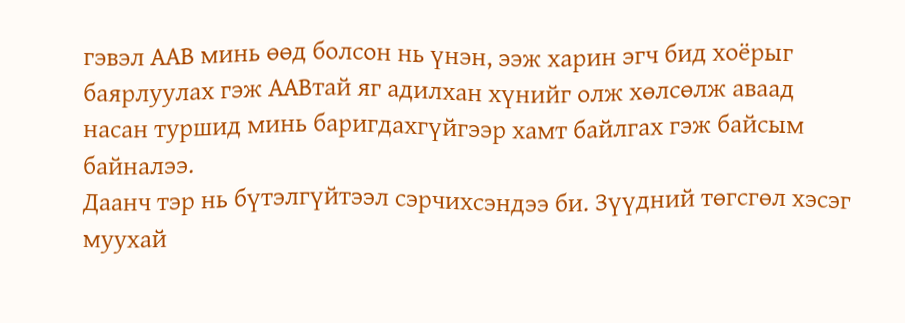гэвэл ААВ минь өөд болсон нь үнэн, ээж харин эгч бид хоёрыг баярлуулах гэж ААВтай яг адилхан хүнийг олж хөлсөлж аваад насан туршид минь баригдахгүйгээр хамт байлгах гэж байсым байналээ.
Даанч тэр нь бүтэлгүйтээл сэрчихсэндээ би. Зүүдний төгсгөл хэсэг муухай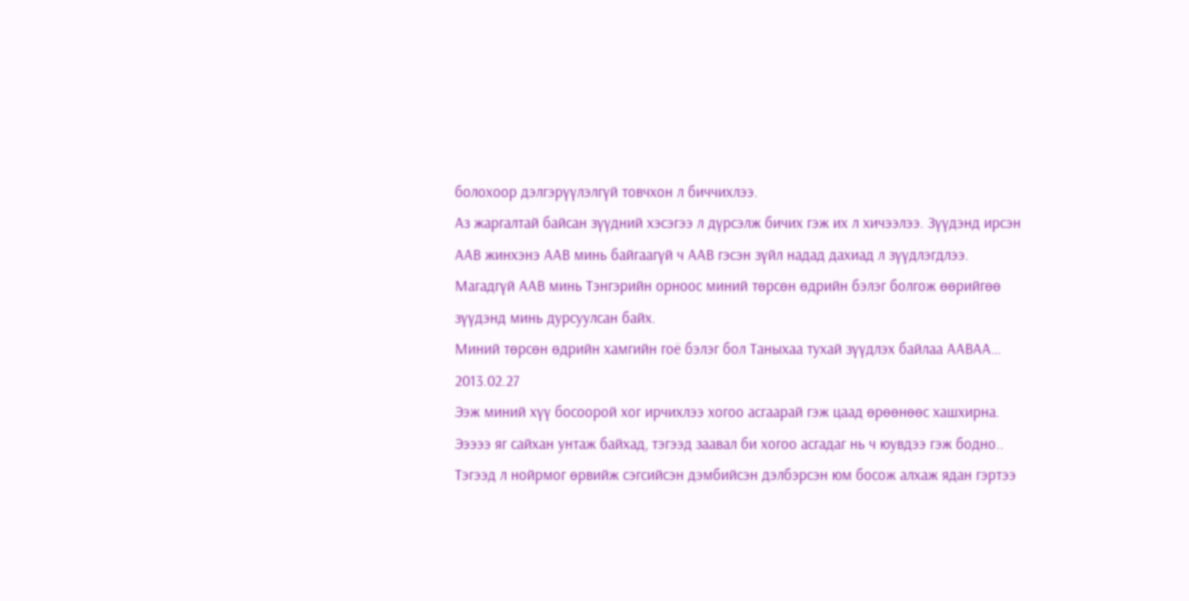болохоор дэлгэрүүлэлгүй товчхон л биччихлээ.
Аз жаргалтай байсан зүүдний хэсэгээ л дүрсэлж бичих гэж их л хичээлээ. Зүүдэнд ирсэн ААВ жинхэнэ ААВ минь байгаагүй ч ААВ гэсэн зүйл надад дахиад л зүүдлэгдлээ.
Магадгүй ААВ минь Тэнгэрийн орноос миний төрсөн өдрийн бэлэг болгож өөрийгөө зүүдэнд минь дурсуулсан байх.
Миний төрсөн өдрийн хамгийн гоё бэлэг бол Таныхаа тухай зүүдлэх байлаа ААВАА…
2013.02.27
Ээж миний хүү босоорой хог ирчихлээ хогоо асгаарай гэж цаад өрөөнөөс хашхирна. Эээээ яг сайхан унтаж байхад, тэгээд заавал би хогоо асгадаг нь ч юувдээ гэж бодно.. Тэгээд л нойрмог өрвийж сэгсийсэн дэмбийсэн дэлбэрсэн юм босож алхаж ядан гэртээ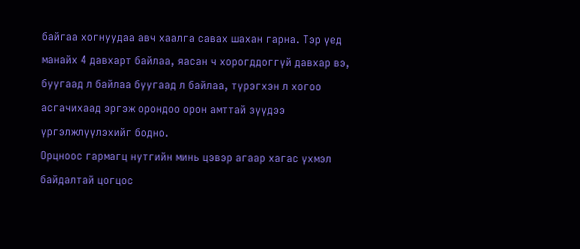байгаа хогнуудаа авч хаалга савах шахан гарна. Тэр үед манайх 4 давхарт байлаа, яасан ч хорогддоггүй давхар вэ, буугаад л байлаа буугаад л байлаа, түрэгхэн л хогоо асгачихаад эргэж орондоо орон амттай зүүдээ үргэлжлүүлэхийг бодно.
Орцноос гармагц нутгийн минь цэвэр агаар хагас үхмэл байдалтай цогцос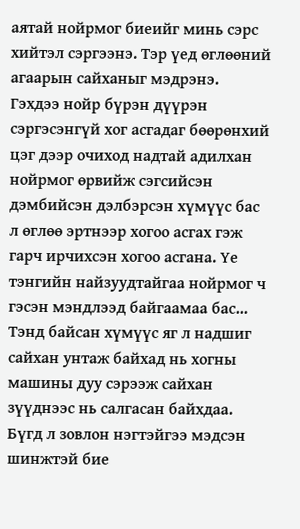аятай нойрмог биеийг минь сэрс хийтэл сэргээнэ. Тэр үед өглөөний агаарын сайханыг мэдрэнэ. Гэхдээ нойр бүрэн дүүрэн сэргэсэнгүй хог асгадаг бөөрөнхий цэг дээр очиход надтай адилхан нойрмог өрвийж сэгсийсэн дэмбийсэн дэлбэрсэн хүмүүс бас л өглөө эртнээр хогоо асгах гэж гарч ирчихсэн хогоо асгана. Үе тэнгийн найзуудтайгаа нойрмог ч гэсэн мэндлээд байгаамаа бас...
Тэнд байсан хүмүүс яг л надшиг сайхан унтаж байхад нь хогны машины дуу сэрээж сайхан зүүднээс нь салгасан байхдаа. Бүгд л зовлон нэгтэйгээ мэдсэн шинжтэй бие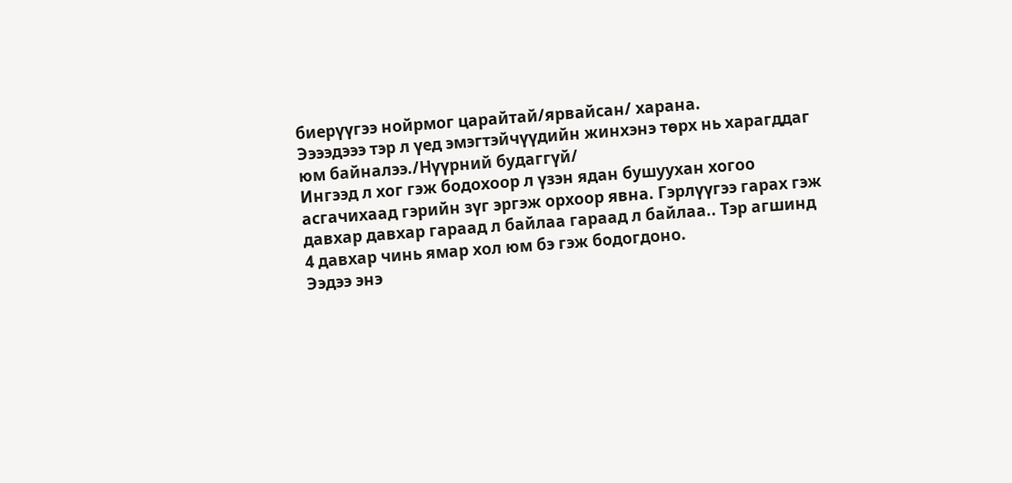биерүүгээ нойрмог царайтай/ярвайсан/ харана.
Ээээдэээ тэр л үед эмэгтэйчүүдийн жинхэнэ төрх нь харагддаг юм байналээ./Нүүрний будаггүй/
Ингээд л хог гэж бодохоор л үзэн ядан бушуухан хогоо асгачихаад гэрийн зүг эргэж орхоор явна. Гэрлүүгээ гарах гэж давхар давхар гараад л байлаа гараад л байлаа.. Тэр агшинд 4 давхар чинь ямар хол юм бэ гэж бодогдоно.
Ээдээ энэ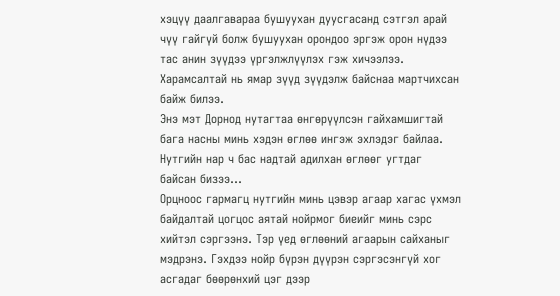хэцүү даалгавараа бушуухан дуусгасанд сэтгэл арай чүү гайгүй болж бушуухан орондоо эргэж орон нүдээ тас анин зүүдээ үргэлжлүүлэх гэж хичээлээ. Харамсалтай нь ямар зүүд зүүдэлж байснаа мартчихсан байж билээ.
Энэ мэт Дорнод нутагтаа өнгөрүүлсэн гайхамшигтай бага насны минь хэдэн өглөө ингэж эхлэдэг байлаа. Нутгийн нар ч бас надтай адилхан өглөөг угтдаг байсан бизээ...
Орцноос гармагц нутгийн минь цэвэр агаар хагас үхмэл байдалтай цогцос аятай нойрмог биеийг минь сэрс хийтэл сэргээнэ. Тэр үед өглөөний агаарын сайханыг мэдрэнэ. Гэхдээ нойр бүрэн дүүрэн сэргэсэнгүй хог асгадаг бөөрөнхий цэг дээр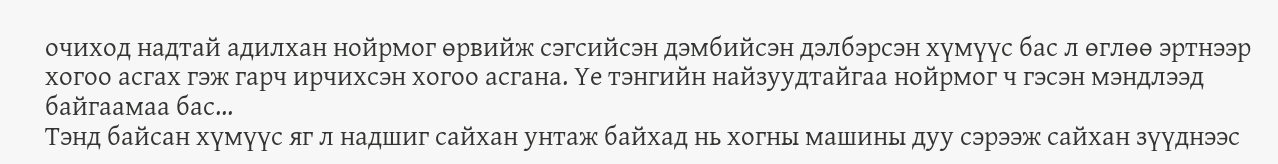очиход надтай адилхан нойрмог өрвийж сэгсийсэн дэмбийсэн дэлбэрсэн хүмүүс бас л өглөө эртнээр хогоо асгах гэж гарч ирчихсэн хогоо асгана. Үе тэнгийн найзуудтайгаа нойрмог ч гэсэн мэндлээд байгаамаа бас...
Тэнд байсан хүмүүс яг л надшиг сайхан унтаж байхад нь хогны машины дуу сэрээж сайхан зүүднээс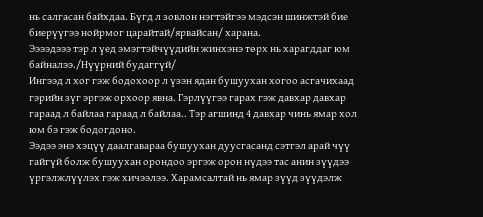нь салгасан байхдаа. Бүгд л зовлон нэгтэйгээ мэдсэн шинжтэй бие биерүүгээ нойрмог царайтай/ярвайсан/ харана.
Ээээдэээ тэр л үед эмэгтэйчүүдийн жинхэнэ төрх нь харагддаг юм байналээ./Нүүрний будаггүй/
Ингээд л хог гэж бодохоор л үзэн ядан бушуухан хогоо асгачихаад гэрийн зүг эргэж орхоор явна. Гэрлүүгээ гарах гэж давхар давхар гараад л байлаа гараад л байлаа.. Тэр агшинд 4 давхар чинь ямар хол юм бэ гэж бодогдоно.
Ээдээ энэ хэцүү даалгавараа бушуухан дуусгасанд сэтгэл арай чүү гайгүй болж бушуухан орондоо эргэж орон нүдээ тас анин зүүдээ үргэлжлүүлэх гэж хичээлээ. Харамсалтай нь ямар зүүд зүүдэлж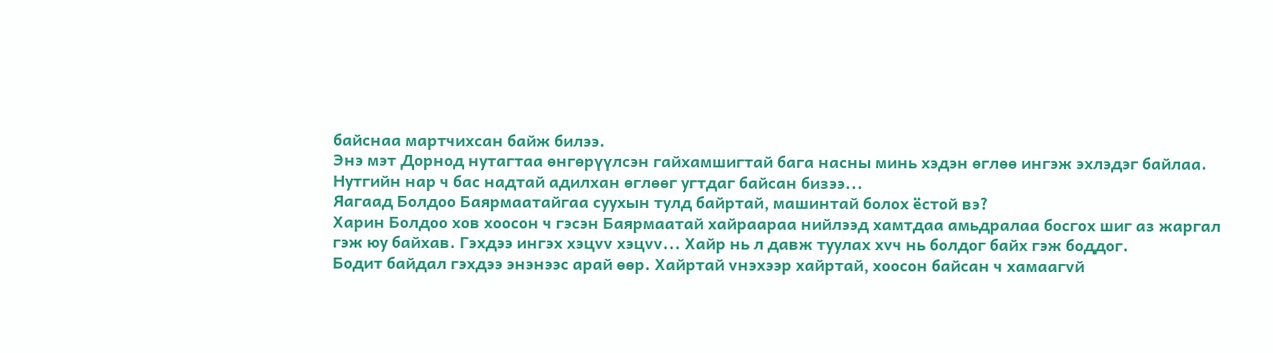байснаа мартчихсан байж билээ.
Энэ мэт Дорнод нутагтаа өнгөрүүлсэн гайхамшигтай бага насны минь хэдэн өглөө ингэж эхлэдэг байлаа. Нутгийн нар ч бас надтай адилхан өглөөг угтдаг байсан бизээ...
Яагаад Болдоо Баярмаатайгаа суухын тулд байртай, машинтай болох ёстой вэ?
Харин Болдоо хов хоосон ч гэсэн Баярмаатай хайраараа нийлээд хамтдаа амьдралаа босгох шиг аз жаргал гэж юу байхав. Гэхдээ ингэх хэцvv хэцvv... Хайр нь л давж туулах хvч нь болдог байх гэж боддог.
Бодит байдал гэхдээ энэнээс арай өөр. Хайртай vнэхээр хайртай, хоосон байсан ч хамаагvй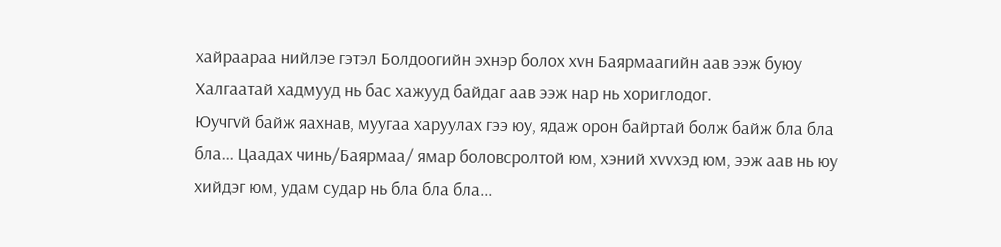хайраараа нийлэе гэтэл Болдоогийн эхнэр болох хvн Баярмаагийн аав ээж буюу Халгаатай хадмууд нь бас хажууд байдаг аав ээж нар нь хориглодог.
Юучгvй байж яахнав, муугаа харуулах гээ юу, ядаж орон байртай болж байж бла бла бла... Цаадах чинь/Баярмаа/ ямар боловсролтой юм, хэний хvvхэд юм, ээж аав нь юу хийдэг юм, удам судар нь бла бла бла...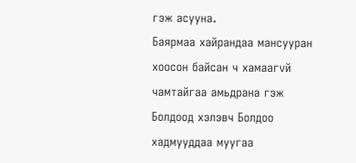гэж асууна.
Баярмаа хайрандаа мансууран хоосон байсан ч хамаагvй чамтайгаа амьдрана гэж Болдоод хэлэвч Болдоо хадмууддаа муугаа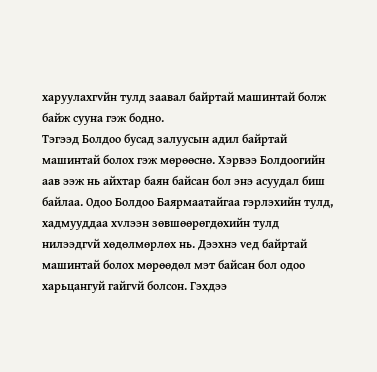харуулахгvйн тулд заавал байртай машинтай болж байж сууна гэж бодно.
Тэгээд Болдоо бусад залуусын адил байртай машинтай болох гэж мөрөөснө. Хэрвээ Болдоогийн аав ээж нь айхтар баян байсан бол энэ асуудал биш байлаа. Одоо Болдоо Баярмаатайгаа гэрлэхийн тулд, хадмууддаа хvлээн зөвшөөрөгдөхийн тулд нилээдгvй хөдөлмөрлөх нь. Дээхнэ vед байртай машинтай болох мөрөөдөл мэт байсан бол одоо харьцангуй гайгvй болсон. Гэхдээ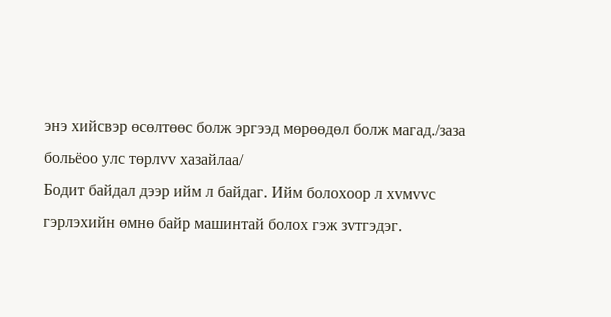энэ хийсвэр өсөлтөөс болж эргээд мөрөөдөл болж магад./заза больёоо улс төрлvv хазайлаа/
Бодит байдал дээр ийм л байдаг. Ийм болохоор л хvмvvс гэрлэхийн өмнө байр машинтай болох гэж зvтгэдэг.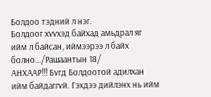Болдоо тэдний л нэг.
Болдоог хvvхэд байхад амьдрал яг ийм л байсан, иймээрээ л байх болно.../Рашаантын 18/
АНХААР!!! Бvгд Болдоотой адилхан ийм байдаггvй. Гэхдээ дийлэнх нь ийм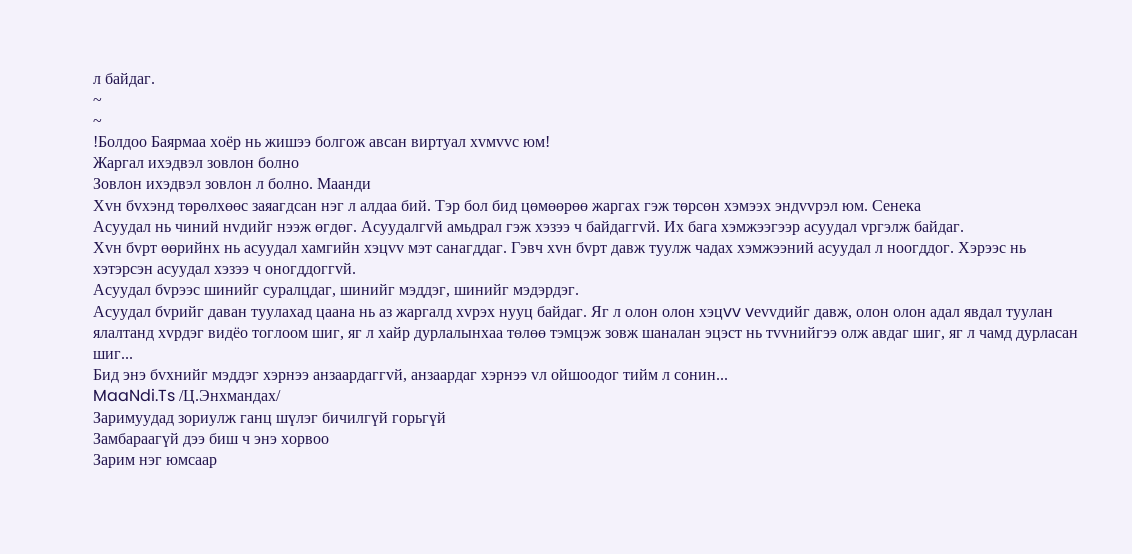л байдаг.
~
~
!Болдоо Баярмаа хоёр нь жишээ болгож авсан виртуал хvмvvс юм!
Жаргал ихэдвэл зовлон болно
Зовлон ихэдвэл зовлон л болно. Маанди
Хvн бvхэнд төрөлхөөс заяагдсан нэг л алдаа бий. Тэр бол бид цөмөөрөө жаргах гэж төрсөн хэмээх эндvvрэл юм. Сенека
Асуудал нь чиний нvдийг нээж өгдөг. Асуудалгvй амьдрал гэж хэзээ ч байдаггvй. Их бага хэмжээгээр асуудал vргэлж байдаг.
Хvн бvрт өөрийнх нь асуудал хамгийн хэцvv мэт санагддаг. Гэвч хvн бvрт давж туулж чадах хэмжээний асуудал л ноогддог. Хэрээс нь хэтэрсэн асуудал хэзээ ч оногддоггvй.
Асуудал бvрээс шинийг суралцдаг, шинийг мэддэг, шинийг мэдэрдэг.
Асуудал бvрийг даван туулахад цаана нь аз жаргалд хvрэх нууц байдаг. Яг л олон олон хэцvv vеvvдийг давж, олон олон адал явдал туулан ялалтанд хvрдэг видёо тоглоом шиг, яг л хайр дурлалынхаа төлөө тэмцэж зовж шаналан эцэст нь тvvнийгээ олж авдаг шиг, яг л чамд дурласан шиг...
Бид энэ бvхнийг мэддэг хэрнээ анзаардаггvй, анзаардаг хэрнээ vл ойшоодог тийм л сонин...
MaaNdi.Ts /Ц.Энхмандах/
Заримуудад зориулж ганц шүлэг бичилгүй горьгүй
Замбараагүй дээ биш ч энэ хорвоо
Зарим нэг юмсаар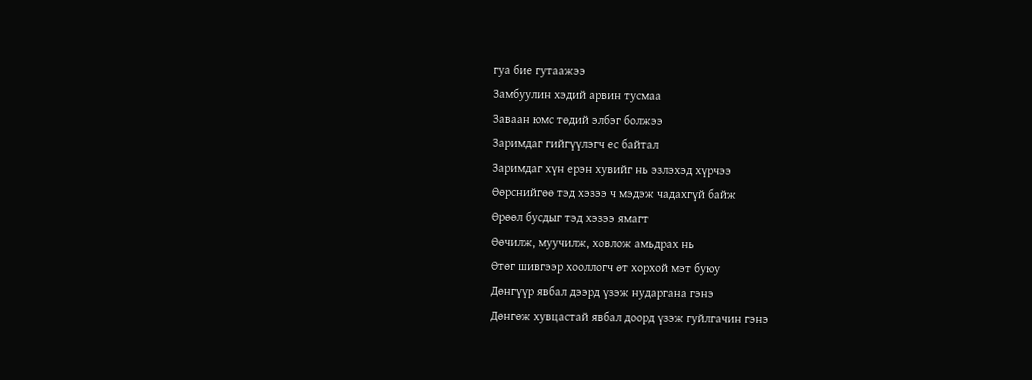гуа бие гутаажээ
Замбуулин хэдий арвин тусмаа
Заваан юмс төдий элбэг болжээ
Заримдаг гийгүүлэгч ес байтал
Заримдаг хүн ерэн хувийг нь эзлэхэд хүрчээ
Өөрснийгөө тэд хэзээ ч мэдэж чадахгүй байж
Өрөөл бусдыг тэд хэзээ ямагт
Өөчилж, муучилж, ховлож амьдрах нь
Өтөг шивгээр хооллогч өт хорхой мэт буюу
Дөнгүүр явбал дээрд үзэж нударгана гэнэ
Дөнгөж хувцастай явбал доорд үзэж гуйлгачин гэнэ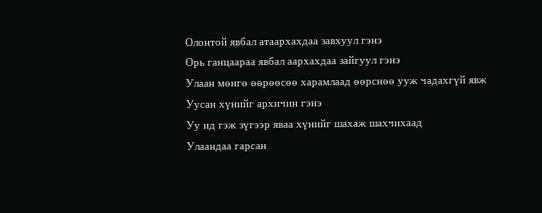Олонтой явбал атаархахдаа завхуул гэнэ
Орь ганцаараа явбал аархахдаа зайгуул гэнэ
Улаан мөнгө өөрөөсөө харамлаад өөрснөө ууж чадахгүй явж
Уусан хүнийг архичин гэнэ
Уу ид гэж зүгээр яваа хүнийг шахаж шахчихаад
Улаандаа гарсан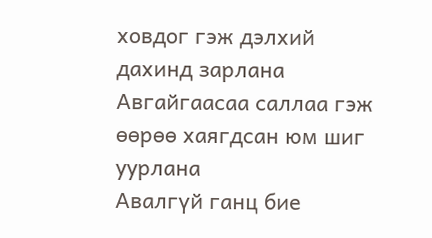ховдог гэж дэлхий дахинд зарлана
Авгайгаасаа саллаа гэж өөрөө хаягдсан юм шиг уурлана
Авалгүй ганц бие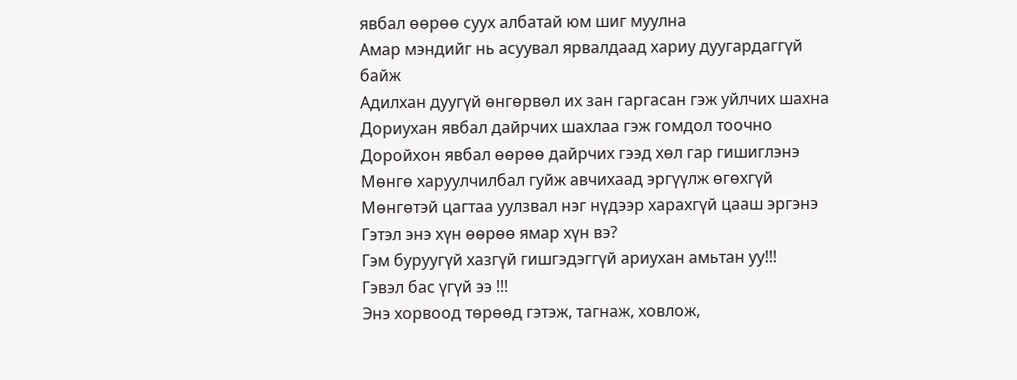явбал өөрөө суух албатай юм шиг муулна
Амар мэндийг нь асуувал ярвалдаад хариу дуугардаггүй байж
Адилхан дуугүй өнгөрвөл их зан гаргасан гэж уйлчих шахна
Дориухан явбал дайрчих шахлаа гэж гомдол тоочно
Доройхон явбал өөрөө дайрчих гээд хөл гар гишиглэнэ
Мөнгө харуулчилбал гуйж авчихаад эргүүлж өгөхгүй
Мөнгөтэй цагтаа уулзвал нэг нүдээр харахгүй цааш эргэнэ
Гэтэл энэ хүн өөрөө ямар хүн вэ?
Гэм буруугүй хазгүй гишгэдэггүй ариухан амьтан уу!!!
Гэвэл бас үгүй ээ !!!
Энэ хорвоод төрөөд гэтэж, тагнаж, ховлож,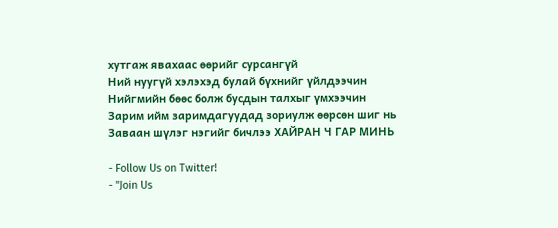хутгаж явахаас өөрийг сурсангүй
Ний нуугүй хэлэхэд булай бүхнийг үйлдээчин
Нийгмийн бөөс болж бусдын талхыг үмхээчин
Зарим ийм заримдагуудад зориулж өөрсөн шиг нь
Заваан шүлэг нэгийг бичлээ ХАЙРАН Ч ГАР МИНЬ

- Follow Us on Twitter!
- "Join Us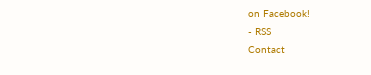on Facebook!
- RSS
Contact